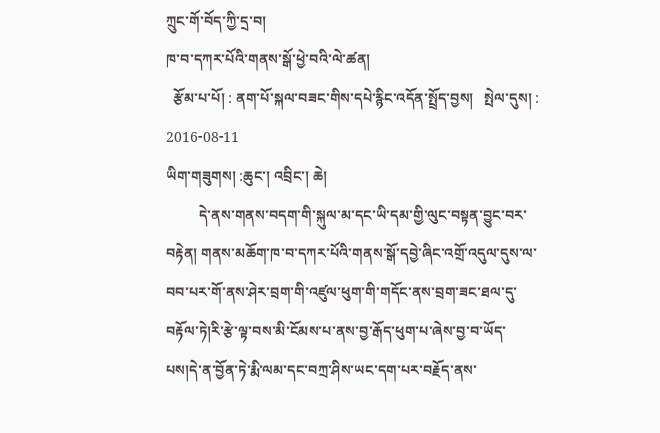ཀྲུང་གོ་བོད་ཀྱི་དྲ་བ།
ཁ་བ་དཀར་པོའི་གནས་སྒོ་ཕྱེ་བའི་ལེ་ཚན།
  རྩོམ་པ་པོ། : ནག་པོ་སྐལ་བཟང་གིས་དཔེ་རྙིང་འདོན་སྤྲོད་བྱས།   སྤེལ་དུས། : 2016-08-11
ཡིག་གཟུགས། :ཆུང་། འབྲིང་། ཆེ།
         དེ་ནས་གནས་བདག་གི་སྐུལ་མ་དང་ཡི་དམ་གྱི་ལུང་བསྟན་བྱུང་བར་བརྟེན། གནས་མཆོག་ཁ་བ་དཀར་པོའི་གནས་སྒོ་དབྱེ་ཞིང་འགྲོ་འདུལ་དུས་ལ་བབ་པར་གོ་ནས་ཤེར་བྲག་གི་འཛུལ་ཕུག་གི་གདོང་ནས་བྲག་ཟང་ཐལ་དུ་བརྟོལ་ཏེ།རི་རྩེ་ལྟ་བས་མི་ངོམས་པ་ནས་བྱ་རྒོད་ཕུག་པ་ཞེས་བྱ་བ་ཡོད་པས།དེ་ན་བྱོན་ཏེ་རྨི་ལམ་དང་བཀྲ་ཤིས་ཡང་དག་པར་བརྗོད་ནས་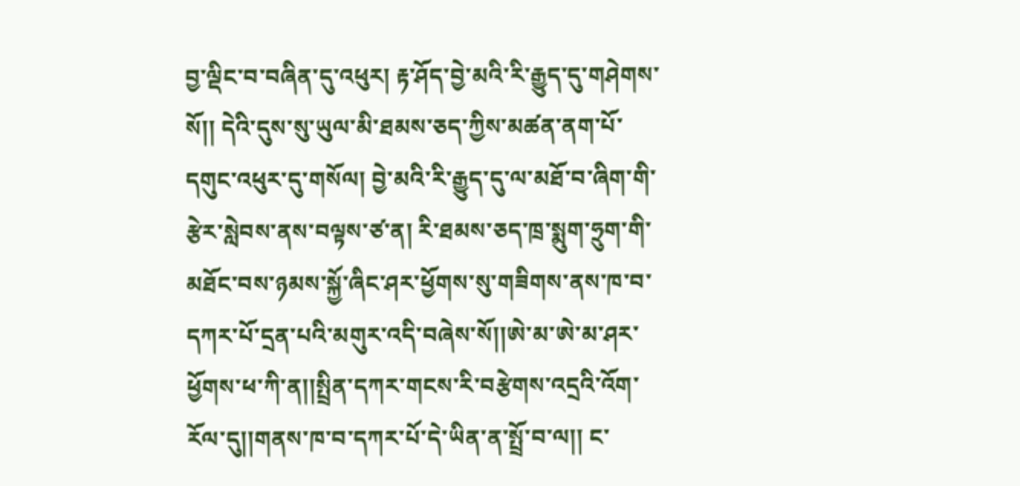བྱ་ལྡིང་བ་བཞིན་དུ་འཕུར། རྟ་ཤོད་བྱེ་མའི་རི་རྒྱུད་དུ་གཤེགས་སོ།། དེའི་དུས་སུ་ཡུལ་མི་ཐམས་ཅད་ཀྱིས་མཚན་ནག་པོ་དགུང་འཕུར་དུ་གསོལ། བྱེ་མའི་རི་རྒྱུད་དུ་ལ་མཐོ་བ་ཞིག་གི་རྩེར་སླེབས་ནས་བལྟས་ཙ་ན། རི་ཐམས་ཅད་ཁྲ་སྨུག་ཧྲུག་གི་མཐོང་བས་ཉམས་སྐྱོ་ཞིང་ཤར་ཕྱོགས་སུ་གཟིགས་ནས་ཁ་བ་དཀར་པོ་དྲན་པའི་མགུར་འདི་བཞེས་སོ།།ཨེ་མ་ཨེ་མ་ཤར་ཕྱོགས་ཕ་ཀི་ན།།སྤྲིན་དཀར་གངས་རི་བརྩེགས་འདྲའི་འོག་རོལ་དུ།།གནས་ཁ་བ་དཀར་པོ་དེ་ཡིན་ན་སྤྲོ་བ་ལ།། ང་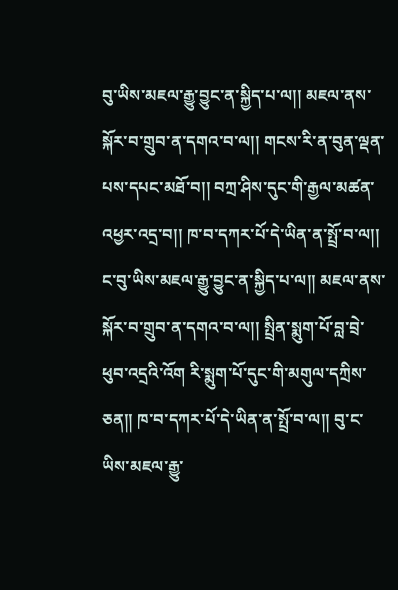བུ་ཡིས་མཇལ་རྒྱུ་བྱུང་ན་སྐྱིད་པ་ལ།། མཇལ་ནས་སྐོར་བ་གྲུབ་ན་དགའ་བ་ལ།། གངས་རི་ན་བུན་ལྡན་པས་དཔང་མཐོ་བ།། བཀྲ་ཤིས་དུང་གི་རྒྱལ་མཚན་འཕྱར་འདྲ་བ།། ཁ་བ་དཀར་པོ་དེ་ཡིན་ན་སྤྲོ་བ་ལ།། ང་བུ་ཡིས་མཇལ་རྒྱུ་བྱུང་ན་སྐྱིད་པ་ལ།། མཇལ་ནས་སྐོར་བ་གྲུབ་ན་དགའ་བ་ལ།། སྤྲིན་སྨུག་པོ་བླ་བྲེ་ཕུབ་འདྲའི་འོག རི་སྨུག་པོ་དུང་གི་མགུལ་དཀྲིས་ཅན།། ཁ་བ་དཀར་པོ་དེ་ཡིན་ན་སྤྲོ་བ་ལ།། བུ་ང་ཡིས་མཇལ་རྒྱུ་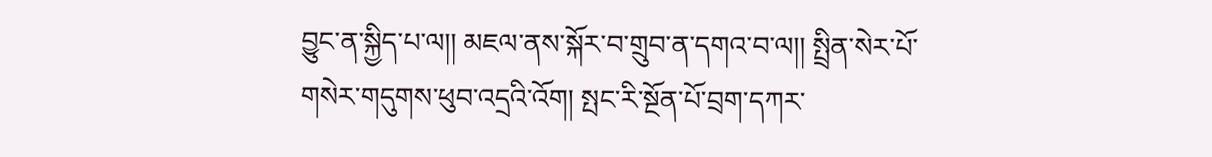བྱུང་ན་སྐྱིད་པ་ལ།། མཇལ་ནས་སྐོར་བ་གྲུབ་ན་དགའ་བ་ལ།། སྤྲིན་སེར་པོ་གསེར་གདུགས་ཕུབ་འདྲའི་འོག། སྤང་རི་སྔོན་པོ་བྲག་དཀར་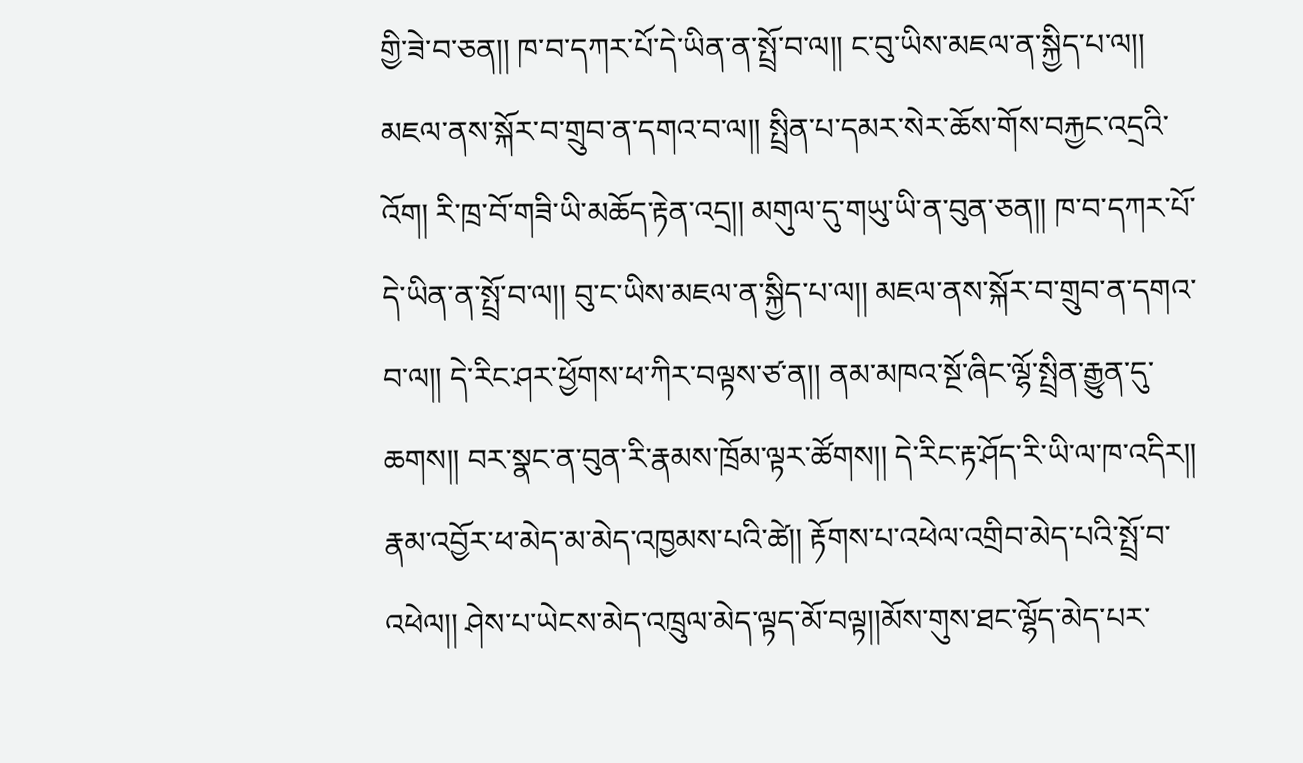གྱི་ཟེ་བ་ཅན།། ཁ་བ་དཀར་པོ་དེ་ཡིན་ན་སྤྲོ་བ་ལ།། ང་བུ་ཡིས་མཇལ་ན་སྐྱིད་པ་ལ།། མཇལ་ནས་སྐོར་བ་གྲུབ་ན་དགའ་བ་ལ།། སྤྲིན་པ་དམར་སེར་ཆོས་གོས་བརྐྱང་འདྲའི་འོག། རི་ཁྲ་བོ་གཟི་ཡི་མཆོད་རྟེན་འདྲ།། མགུལ་དུ་གཡུ་ཡི་ན་བུན་ཅན།། ཁ་བ་དཀར་པོ་དེ་ཡིན་ན་སྤྲོ་བ་ལ།། བུ་ང་ཡིས་མཇལ་ན་སྐྱིད་པ་ལ།། མཇལ་ནས་སྐོར་བ་གྲུབ་ན་དགའ་བ་ལ།། དེ་རིང་ཤར་ཕྱོགས་ཕ་ཀིར་བལྟས་ཙ་ན།། ནམ་མཁའ་སྔོ་ཞིང་ལྷོ་སྤྲིན་རྒྱུན་དུ་ཆགས།། བར་སྣང་ན་བུན་རི་རྣམས་ཁྲོམ་ལྟར་ཚོགས།། དེ་རིང་རྟ་ཤོད་རི་ཡི་ལ་ཁ་འདིར།། རྣམ་འབྱོར་ཕ་མེད་མ་མེད་འཁྱམས་པའི་ཚེ།། རྟོགས་པ་འཕེལ་འགྲིབ་མེད་པའི་སྤྲོ་བ་འཕེལ།། ཤེས་པ་ཡེངས་མེད་འཁྲུལ་མེད་ལྟད་མོ་བལྟ།།མོས་གུས་ཐང་ལྷོད་མེད་པར་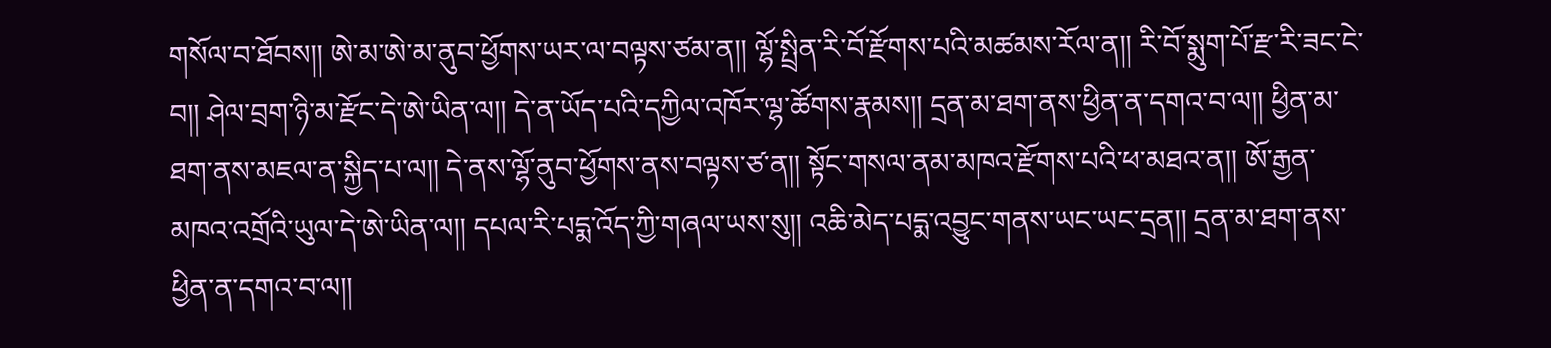གསོལ་བ་ཐོབས།། ཨེ་མ་ཨེ་མ་ནུབ་ཕྱོགས་ཡར་ལ་བལྟས་ཙམ་ན།། ལྷོ་སྤྲིན་རི་བོ་རྫོགས་པའི་མཚམས་རོལ་ན།། རི་བོ་སྨུག་པོ་རྫ་རི་ཟང་ངེ་བ།། ཤེལ་བྲག་ཉི་མ་རྫོང་དེ་ཨེ་ཡིན་ལ།། དེ་ན་ཡོད་པའི་དཀྱིལ་འཁོར་ལྷ་ཚོགས་རྣམས།། དྲན་མ་ཐག་ནས་ཕྱིན་ན་དགའ་བ་ལ།། ཕྱིན་མ་ཐག་ནས་མཇལ་ན་སྐྱིད་པ་ལ།། དེ་ནས་ལྷོ་ནུབ་ཕྱོགས་ནས་བལྟས་ཙ་ན།། སྟོང་གསལ་ནམ་མཁའ་རྫོགས་པའི་ཕ་མཐའ་ན།། ཨོ་རྒྱན་མཁའ་འགྲོའི་ཡུལ་དེ་ཨེ་ཡིན་ལ།། དཔལ་རི་པདྨ་འོད་ཀྱི་གཞལ་ཡས་སུ།། འཆི་མེད་པདྨ་འབྱུང་གནས་ཡང་ཡང་དྲན།། དྲན་མ་ཐག་ནས་ཕྱིན་ན་དགའ་བ་ལ།།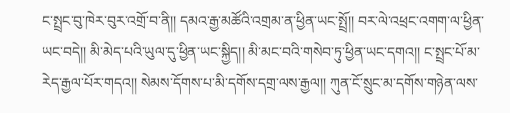ང་སྤྲང་བུ་ཁེར་བུར་འགྲོ་བ་ནི།། དམའ་རྒྱ་མཚོའི་འགྲམ་ན་ཕྱིན་ཡང་སྤྲོ།། བར་ལེ་འཕྲང་འགག་ལ་ཕྱིན་ཡང་བདེ།། མི་མེད་པའི་ཡུལ་དུ་ཕྱིན་ཡང་སྐྱིད།། མི་མང་བའི་གསེབ་ཏུ་ཕྱིན་ཡང་དགའ།། ང་སྤྲང་པོ་མ་རེད་རྒྱལ་པོར་གདའ།། སེམས་དོགས་པ་མི་དགོས་དགྲ་ལས་རྒྱལ།། ཀུན་ངོ་སྲུང་མ་དགོས་གཉེན་ལས་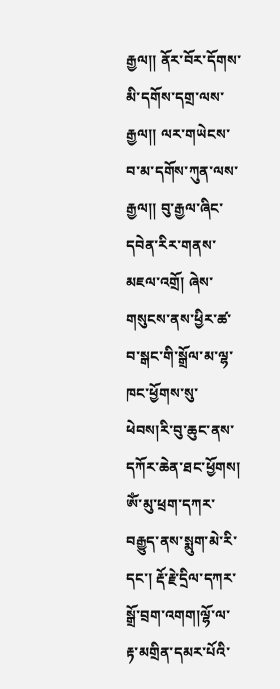རྒྱལ།། ནོར་བོར་དོགས་མི་དགོས་དགྲ་ལས་རྒྱལ།། ལར་གཡེངས་བ་མ་དགོས་ཀུན་ལས་རྒྱལ།། བུ་རྒྱལ་ཞིང་དབེན་རིར་གནས་མཇལ་འགྲོ། ཞེས་གསུངས་ནས་ཕྱིར་ཚ་བ་སྒང་གི་སྒྲོལ་མ་ལྷ་ཁང་ཕྱོགས་སུ་ཕེབས།རི་བུ་ཆུང་ནས་དཀོར་ཆེན་ཐང་ཕྱོགས། ཨོཾ་མུ་ཕྲག་དཀར་བརྒྱུད་ནས་སྨུག་མེ་རི་དང་། རྡོ་རྗེ་དྲིལ་དཀར་སྒྲོ་བྲག་འགག།ལྷོ་ལ་རྟ་མགྲིན་དམར་པོའི་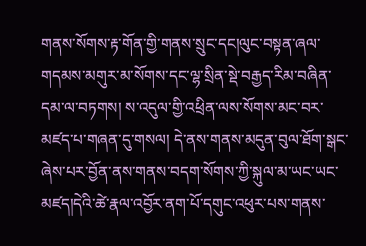གནས་སོགས་རྟ་གོན་གྱི་གནས་སྲུང་དང།ལུང་བསྟན་ཞལ་གདམས་མགུར་མ་སོགས་དང་ལྷ་སྲིན་སྡེ་བརྒྱད་རིམ་བཞིན་དམ་ལ་བཏགས། ས་འདུལ་གྱི་འཕྲིན་ལས་སོགས་མང་བར་མཛད་པ་གཞན་དུ་གསལ། དེ་ནས་གནས་མདུན་བུལ་ཐོག་སྒང་ཞེས་པར་བྱོན་ནས་གནས་བདག་སོགས་ཀྱི་སྐུལ་མ་ཡང་ཡང་མཛད།དེའི་ཚེ་རྣལ་འབྱོར་ནག་པོ་དགུང་འཕུར་པས་གནས་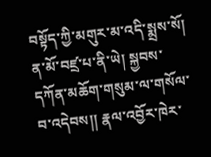བསྟོད་ཀྱི་མགུར་མ་འདི་སྨྲས་སོ། ན་མོ་བཛྲ་པ་ནི་ཡེ། སྐྱབས་དཀོན་མཆོག་གསུམ་ལ་གསོལ་བ་འདེབས།། རྣལ་འབྱོར་ཁེར་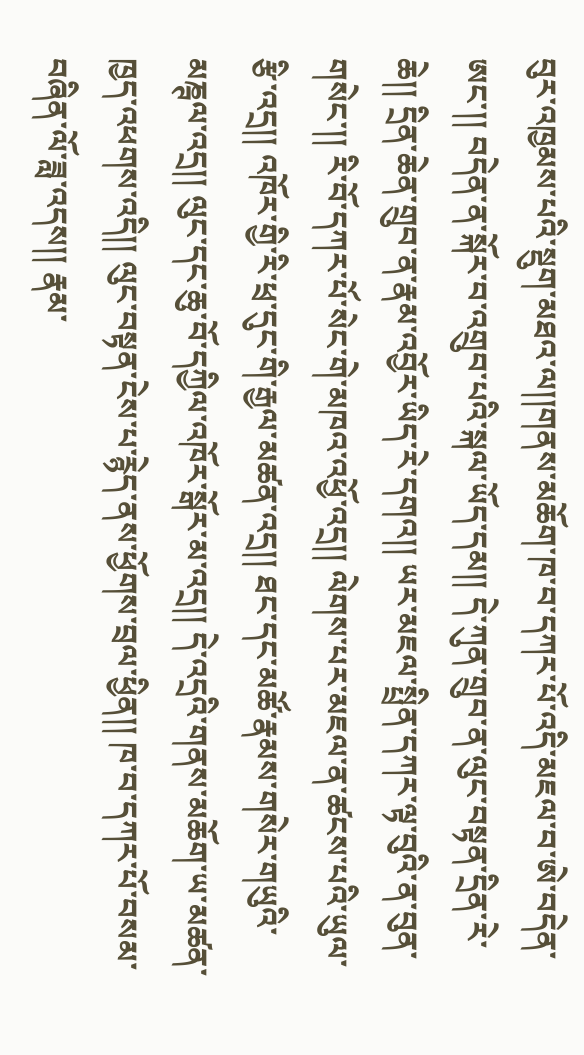བུར་འཁྱམས་པའི་སྡུག་མཐའ་ལ།།གནས་མཆོག་ཁ་བ་དཀར་པོ་འདི་མཇལ་བ་ཨེ་བདེན་ཨང་།། བདེན་ན་སྐོར་བ་འགྲུབ་པའི་སྐལ་ཡོད་དམ།། དེ་ཀུན་གྲུབ་ན་ལུང་བསྟན་དྲིན་རེ་ཆེ།། དྲིན་ཆེན་གྲུབ་ན་རྣམ་འབྱོར་ཡིད་རེ་དགའ།། ཡར་མཇལ་སྤྲིན་དཀར་ལྟ་བུའི་ན་བུན་གསེང་།། རི་བོ་དཀར་པོ་སེང་གེ་མཁའ་འཕྱོ་འདྲ།། ལེགས་པར་མཇལ་ན་ཚངས་པའི་ཡུལ་རྩི་འདྲ།། འཁོར་གྱི་རི་ཕྲ་དུང་གི་རྒྱལ་མཚན་འདྲ།། ཐང་དང་མཚོ་རྣམས་གསེར་གཡུའི་མཎྚལ་འདྲ།། ལུང་དང་ཆུ་བོ་དཀྱིལ་འཁོར་སྒོར་མ་འདྲ།། དེ་འདྲའི་གནས་མཆོག་ཡ་མཚན་ཁྱད་འཕགས་འདི།། ལུང་བསྟན་ངེས་པ་རྙེད་ནས་ཕྱོགས་བྲལ་ཕྱིན།། ཁ་བ་དཀར་པོ་བསམ་བཞིན་ལོ་ཟླ་འདས།། རྣམ་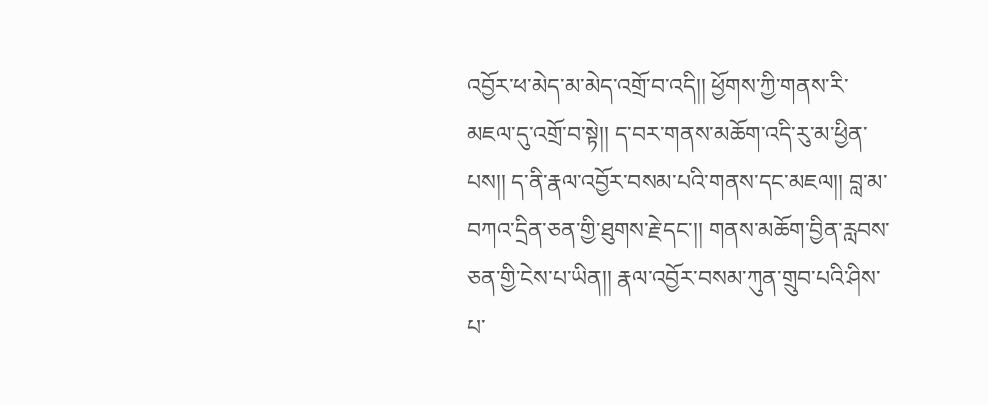འབྱོར་ཕ་མེད་མ་མེད་འགྲོ་བ་འདི།། ཕྱོགས་ཀྱི་གནས་རི་མཇལ་དུ་འགྲོ་བ་སྟེ།། ད་བར་གནས་མཆོག་འདི་རུ་མ་ཕྱིན་པས།། ད་ནི་རྣལ་འབྱོར་བསམ་པའི་གནས་དང་མཇལ།། བླ་མ་བཀའ་དྲིན་ཅན་གྱི་ཐུགས་རྗེ་དང་།། གནས་མཆོག་བྱིན་རླབས་ཅན་གྱི་ངེས་པ་ཡིན།། རྣལ་འབྱོར་བསམ་ཀུན་གྲུབ་པའི་ཤིས་པ་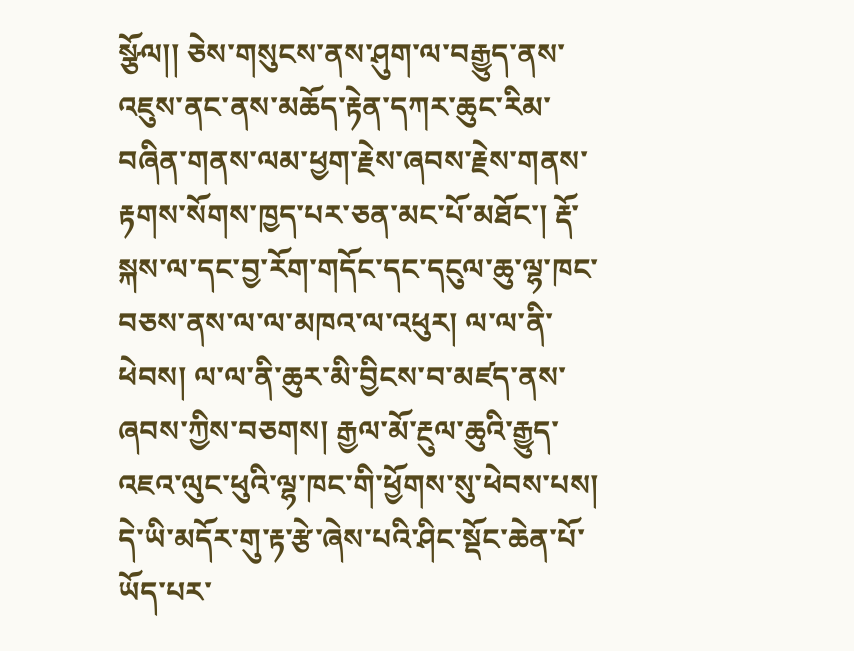སྩོལ།། ཅེས་གསུངས་ནས་ཤུག་ལ་བརྒྱུད་ནས་འཇུས་ནང་ནས་མཆོད་རྟེན་དཀར་ཆུང་རིམ་བཞིན་གནས་ལམ་ཕྱག་རྗེས་ཞབས་རྗེས་གནས་རྟགས་སོགས་ཁྱད་པར་ཅན་མང་པོ་མཐོང་། རྡོ་སྐས་ལ་དང་བྱ་རོག་གདོང་དང་དངུལ་ཆུ་ལྷ་ཁང་བཅས་ནས་ལ་ལ་མཁའ་ལ་འཕུར། ལ་ལ་ནི་ཕེབས། ལ་ལ་ནི་ཆུར་མི་བྱིངས་བ་མཛད་ནས་ཞབས་ཀྱིས་བཅགས། རྒྱལ་མོ་རྔུལ་ཆུའི་རྒྱུད་འཇའ་ལུང་ཕུའི་ལྷ་ཁང་གི་ཕྱོགས་སུ་ཕེབས་པས། དེ་ཡི་མདོར་གུ་རྟ་རྩེ་ཞེས་པའི་ཤིང་སྡོང་ཆེན་པོ་ཡོད་པར་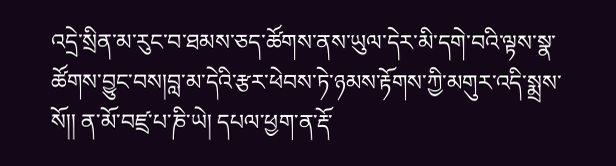འདྲེ་སྲིན་མ་རུང་བ་ཐམས་ཅད་ཚོགས་ནས་ཡུལ་དེར་མི་དགེ་བའི་ལྟས་སྣ་ཚོགས་བྱུང་བས།བླ་མ་དེའི་རྩར་ཕེབས་ཏེ་ཉམས་རྟོགས་ཀྱི་མགུར་འདི་སྨྲས་སོ།། ན་མོ་བཛྲ་པ་ཎི་ཡེ། དཔལ་ཕྱག་ན་རྡོ་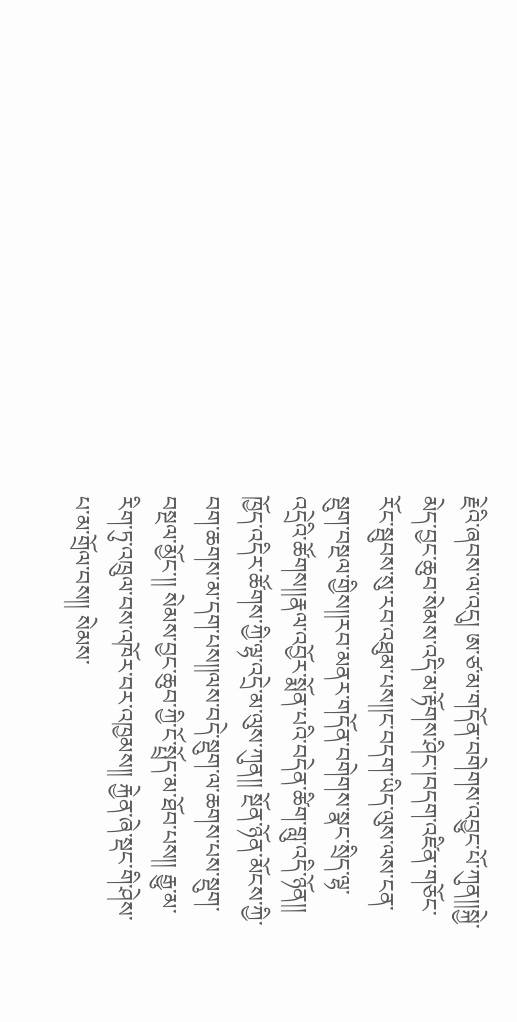རྗེའི་ཞབས་ལ་འདུ། ཨ་ཙ་མ་གདོན་བགེགས་འབྱུང་པོ་ཀུན།།སྐྱེ་མེད་བྱང་ཆུབ་སེམས་འདི་མ་རྟོགས་ཤིང་།བདག་འཛིན་གཅོང་རོང་སྦུབས་སུ་རབ་འཐུམ་པས།།ང་བདག་ཡིད་ལུས་ལས་ངན་སྡུག་བསྔལ་གྱིས།།རབ་མནར་གདོན་བགེགས་སྣང་སྲིད་ལྷ་འདྲེའི་ཚོགས།།རྣལ་འབྱོར་སྨོན་པའི་བདེན་ཚིག་གླུ་འདི་ཉོན།། ཁྱོད་འདིར་ཚོགས་ཀྱི་ལྷ་འདྲེ་མ་ལུས་ཀུན།། སྔོན་ཉོན་མོངས་ཀྱི་བག་ཆགས་མ་དག་པས།།ལས་བདེ་སྡུག་ལ་ཆགས་པས་སྡུག་བསྔལ་མྱོང་།། སེམས་བྱང་ཆུབ་ཀྱི་ངོ་སྤྲོད་མ་ཐོབ་པས།། རྒྱུ་མ་རིག་ཏུ་འཁྲུལ་བས་འཁོར་བར་འཁྱམས།། རྐྱེན་ཞེ་སྡང་གི་ཤེས་པ་མ་གྲོལ་བས།། སེམས་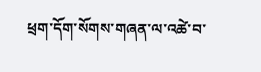ཕྲག་དོག་སོགས་གཞན་ལ་འཚེ་བ་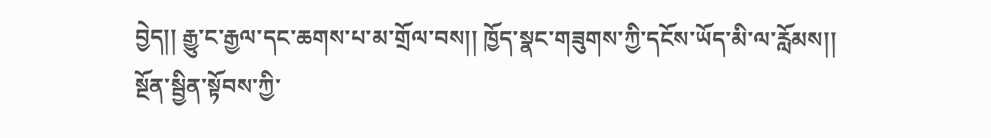བྱེད།། རྒྱུ་ང་རྒྱལ་དང་ཆགས་པ་མ་གྲོལ་བས།། ཁྱོད་སྣང་གཟུགས་ཀྱི་དངོས་ཡོད་མི་ལ་རློམས།། སྔོན་སྦྱིན་སྟོབས་ཀྱི་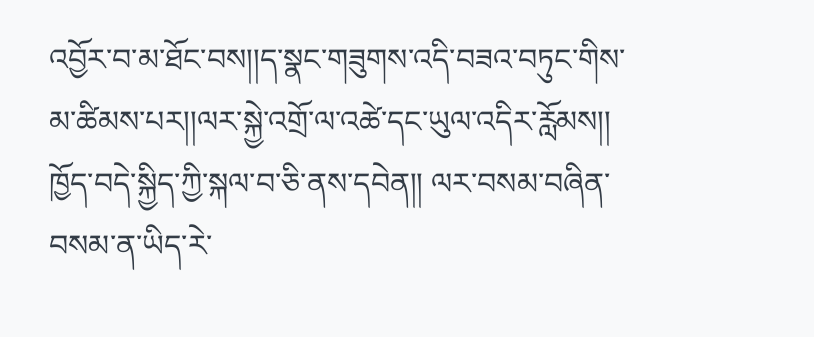འབྱོར་བ་མ་ཐོང་བས།།ད་སྣང་གཟུགས་འདི་བཟའ་བཏུང་གིས་མ་ཚིམས་པར།།ལར་སྐྱེ་འགྲོ་ལ་འཚེ་དང་ཡུལ་འདིར་རློམས།། ཁྱོད་བདེ་སྐྱིད་ཀྱི་སྐལ་བ་ཅི་ནས་དབེན།། ལར་བསམ་བཞིན་བསམ་ན་ཡིད་རེ་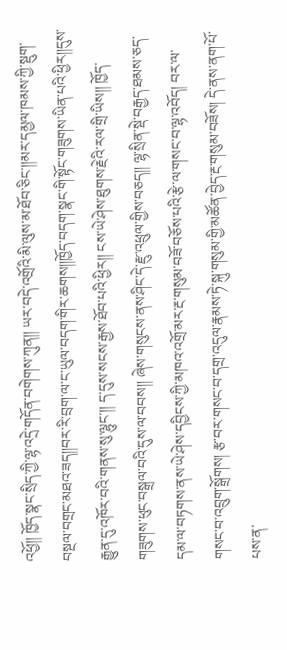འཕྱོ།། ཁྱོད་སྣང་སྲིད་ཀྱི་ལྷ་འདྲེ་གདོན་བགེགས་ཀུན།། ཡར་བདེ་འགྲོའི་མི་ལུས་མ་ཐོབ་ཅིང་།།མར་དམྱལ་ཁམས་ཀྱི་སྡུག་བསྔལ་བགྲང་མཐའ་ཟད།།བར་རི་བྲག་ལ་ང་ཡུལ་བདག་གིར་ཆགས།།ཁྱོད་བདག་སྣང་གི་སྟོང་གཟུགས་ཡིན་པའི་ཕྱིར།།དུས་རྒྱུན་དུ་འཁོར་བའི་གནས་སུ་ལྷུང་།། ད་དུས་སངས་རྒྱས་ཐོབ་པའི་ཕྱིར།། ངས་ཡེ་ཤེས་ཐུགས་རྗེའི་རལ་གྲི་ཡིས།། ཁྱོད་གཟུགས་ཕུང་བསྒྲལ་བའི་དུས་ལ་བབས།། ཞེས་གསུངས་ནས་ཤིང་དེ་རྫུ་འཕྲུལ་གྱིས་བཅད།། ལྷ་སྲིན་སྡེ་བརྒྱད་ཐམས་ཅད་དམ་ལ་བཏགས་ནས་ཡེ་ཤེས་དབྱིངས་ཀྱི་མཁའ་འགྲོ་མར་རྔ་གསུམ་བཟོ་བཅོས་པའི་རྩེ་ལ་གསང་བ་ལྷ་འབོད། བར་ལ་གསང་བ་འབྲུག་སྒྲོགས། རྩ་བར་གསང་བ་དགྲ་འདུལ་རྣམས་ཏེ་སྐུ་གསུམ་གྱི་མཚོན་བྱེད་རྔ་གསུམ་བཟོས། དེ་ནས་ནག་པོ་པས་ན་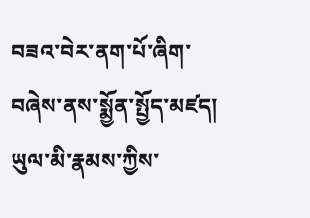བཟའ་བེར་ནག་པོ་ཞིག་བཞེས་ནས་སྨྱོན་སྤྱོད་མཛད། ཡུལ་མི་རྣམས་ཀྱིས་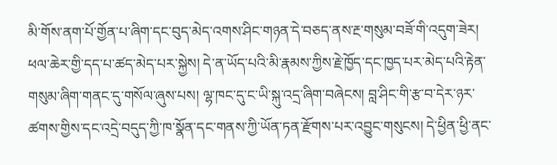མི་གོས་ནག་པོ་གྱོན་པ་ཞིག་དང་བུད་མེད་འགས་ཤིང་གཉན་དེ་བཅད་ནས་རྔ་གསུམ་བཟོ་གི་འདུག་ཟེར། ཕལ་ཆེར་གྱི་དད་པ་ཚད་མེད་པར་སྐྱེས། དེ་ན་ཡོད་པའི་མི་རྣམས་ཀྱིས་རྗེ་ཁྱོད་དང་ཁྱད་པར་མེད་པའི་རྟེན་གསུམ་ཞིག་གནང་དུ་གསོལ་ཞུས་པས། ལྷ་ཁང་དུ་ང་ཡི་སྐུ་འདྲ་ཞིག་བཞེངས། བླ་ཤིང་གི་རྩ་བ་དེར་ཉར་ཚགས་གྱིས་དང་འདྲེ་བདུད་ཀྱི་ཁ་སྣོན་དང་གནས་ཀྱི་ཡོན་ཏན་རྫོགས་པར་འབྱུང་གསུངས། དེ་ཕྱིན་ཕྱི་ནང་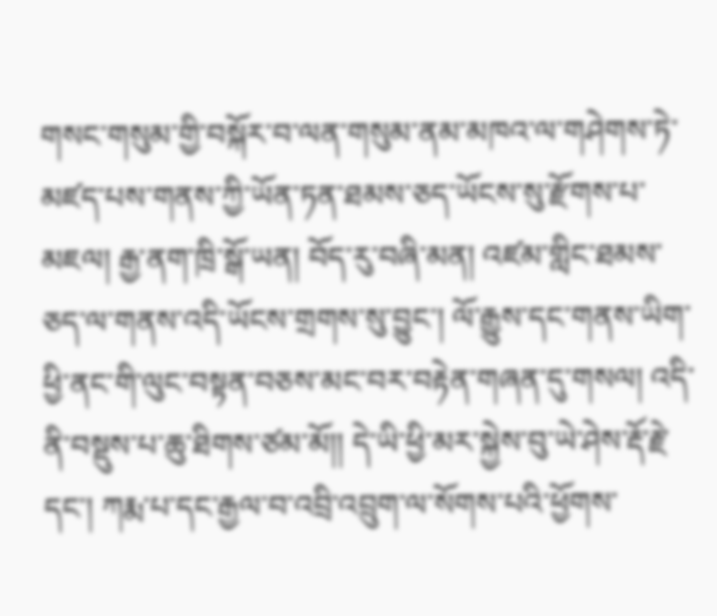གསང་གསུམ་གྱི་བསྐོར་བ་ལན་གསུམ་ནམ་མཁའ་ལ་གཤེགས་ཏེ་མཛད་པས་གནས་ཀྱི་ཡོན་ཏན་ཐམས་ཅད་ཡོངས་སུ་རྫོགས་པ་མཇལ། རྒྱ་ནག་ཁྲི་སྒོ་ཡན། བོད་རུ་བཞི་མན། འཛམ་གླིང་ཐམས་ཅད་ལ་གནས་འདི་ཡོངས་གྲགས་སུ་བྱུང་། ལོ་རྒྱུས་དང་གནས་ཡིག་ཕྱི་ནང་གི་ལུང་བསྟན་བཅས་མང་བར་བརྟེན་གཞན་དུ་གསལ། འདི་ནི་བསྡུས་པ་ཆུ་ཐིགས་ཙམ་མོ།། དེ་ཡི་ཕྱི་མར་སྐྱེས་བུ་ཡེ་ཤེས་རྡོ་རྗེ་དང་། ཀརྨ་པ་དང་རྒྱལ་བ་འབྲི་འབྲུག་ལ་སོགས་པའི་ཕྱོགས་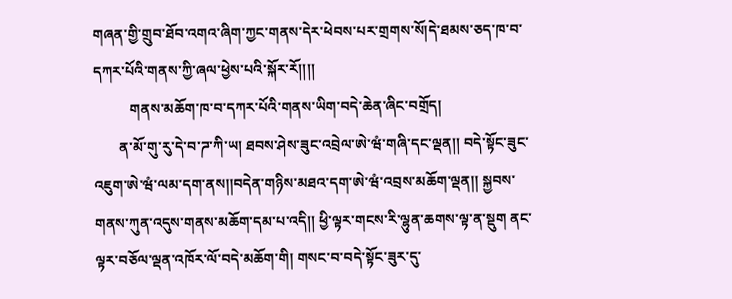གཞན་གྱི་གྲུབ་ཐོབ་འགའ་ཞིག་ཀྱང་གནས་དེར་ཕེབས་པར་གྲགས་སོ།དེ་ཐམས་ཅད་ཁ་བ་དཀར་པོའི་གནས་ཀྱི་ཞལ་ཕྱེས་པའི་སྐོར་རོ།།།།
          གནས་མཆོག་ཁ་བ་དཀར་པོའི་གནས་ཡིག་བདེ་ཆེན་ཞིང་བགྲོད།
       ན་མོ་གུ་རུ་དེ་བ་ཌ་ཀི་ཡ། ཐབས་ཤེས་ཟུང་འབྲེལ་ཨེ་ཝཾ་གཞི་དང་ལྡན།། བདེ་སྟོང་ཟུང་འཇུག་ཨེ་ཝཾ་ལམ་དག་ནས།།བདེན་གཉིས་མཐའ་དག་ཨེ་ཝཾ་འབྲས་མཆོག་ལྡན།། སྐྱབས་གནས་ཀུན་འདུས་གནས་མཆོག་དམ་པ་འདི།། ཕྱི་ལྟར་གངས་རི་ལྷུན་ཆགས་ལྟ་ན་སྡུག ནང་ལྟར་བཅོལ་ལྡན་འཁོར་ལོ་བདེ་མཆོག་གི། གསང་བ་བདེ་སྟོང་ཟུར་དུ་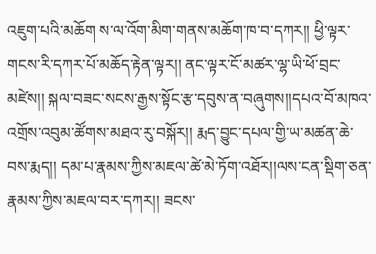འཇུག་པའི་མཆོག ས་ལ་འོག་མིག་གནས་མཆོག་ཁ་བ་དཀར།། ཕྱི་ལྟར་གངས་རི་དཀར་པོ་མཆོད་རྟེན་ལྟར།། ནང་ལྟར་ངོ་མཚར་ལྷ་ཡི་ཕོ་བྲང་མཛེས།། སྐལ་བཟང་སངས་རྒྱས་སྟོང་རྩ་དབུས་ན་བཞུགས།།དཔའ་བོ་མཁའ་འགྲོས་འབུམ་ཚོགས་མཐའ་རུ་བསྐོར།། རྨད་བྱུང་དཔལ་གྱི་ཡ་མཚན་ཆེ་བས་རྨད།། དམ་པ་རྣམས་ཀྱིས་མཇལ་ཚེ་མེ་ཏོག་འཐོར།།ལས་ངན་སྡིག་ཅན་རྣམས་ཀྱིས་མཇལ་བར་དཀར།། ཟངས་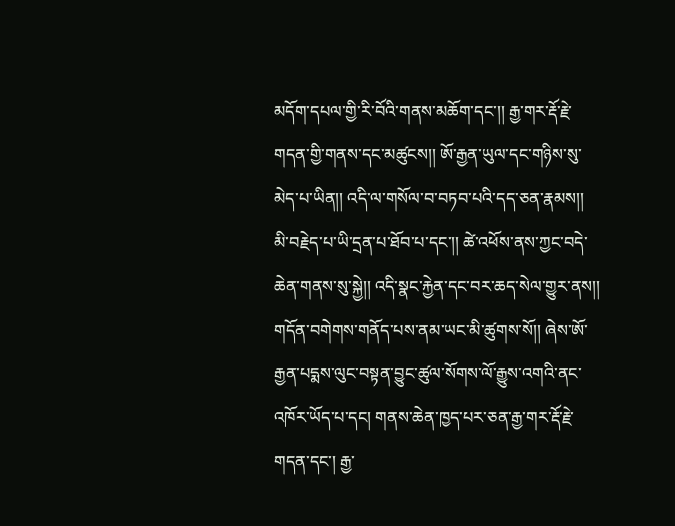མདོག་དཔལ་གྱི་རི་བོའི་གནས་མཆོག་དང་།། རྒྱ་གར་རྡོ་རྗེ་གདན་གྱི་གནས་དང་མཚུངས།། ཨོ་རྒྱན་ཡུལ་དང་གཉིས་སུ་མེད་པ་ཡིན།། འདི་ལ་གསོལ་བ་བཏབ་པའི་དད་ཅན་རྣམས།། མི་བརྗེད་པ་ཡི་དྲན་པ་ཐོབ་པ་དང་།། ཚེ་འཕོས་ནས་ཀྱང་བདེ་ཆེན་གནས་སུ་སྐྱེ།། འདི་སྣང་རྐྱེན་དང་བར་ཆད་སེལ་གྱུར་ནས།། གདོན་བགེགས་གནོད་པས་ནམ་ཡང་མི་ཚུགས་སོ།། ཞེས་ཨོ་རྒྱན་པདྨས་ལུང་བསྟན་བྱུང་ཚུལ་སོགས་ལོ་རྒྱུས་འགའི་ནང་འཁོར་ཡོད་པ་དང། གནས་ཆེན་ཁྱད་པར་ཅན་རྒྱ་གར་རྡོ་རྗེ་གདན་དང་། རྒྱ་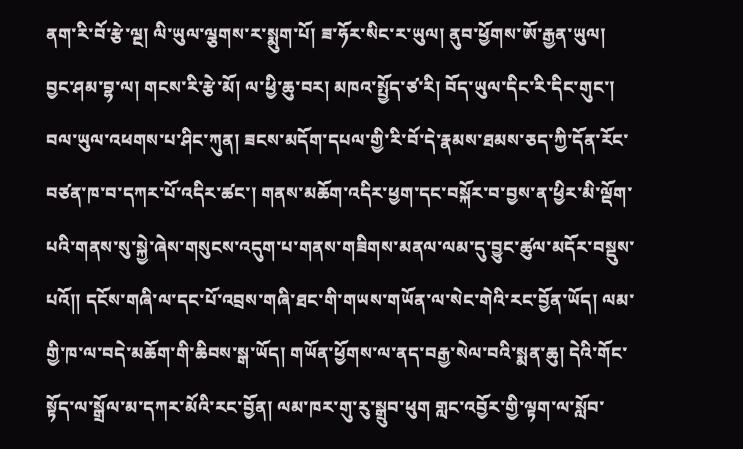ནག་རི་བོ་རྩེ་ལྔ། ལི་ཡུལ་ལྕགས་ར་སྨུག་པོ། ཟ་ཧོར་སིང་ར་ཡུལ། ནུབ་ཕྱོགས་ཨོ་རྒྱན་ཡུལ། བྱང་ཤམ་བྷ་ལ། གངས་རི་རྩེ་མོ། ལ་ཕྱི་ཆུ་བར། མཁའ་སྤྱོད་ཙ་རི། བོད་ཡུལ་དིང་རི་དིང་གུང་། བལ་ཡུལ་འཕགས་པ་ཤིང་ཀུན། ཟངས་མདོག་དཔལ་གྱི་རི་བོ་དེ་རྣམས་ཐམས་ཅད་ཀྱི་དོན་རོང་བཙན་ཁ་བ་དཀར་པོ་འདིར་ཚང་། གནས་མཆོག་འདིར་ཕྱག་དང་བསྐོར་བ་བྱས་ན་ཕྱིར་མི་ལྡོག་པའི་གནས་སུ་སྐྱེ་ཞེས་གསུངས་འདུག་པ་གནས་གཟིགས་མནལ་ལམ་དུ་བྱུང་ཚུལ་མདོར་བསྡུས་པའོ།། དངོས་གཞི་ལ་དང་པོ་འབྲས་གཞི་ཐང་གི་གཡས་གཡོན་ལ་སེང་གེའི་རང་བྱོན་ཡོད། ལམ་གྱི་ཁ་ལ་བདེ་མཆོག་གི་ཆིབས་སྒ་ཡོད། གཡོན་ཕྱོགས་ལ་ནད་བརྒྱ་སེལ་བའི་སྨན་ཆུ། དེའི་གོང་སྟོད་ལ་སྒྲོལ་མ་དཀར་མོའི་རང་བྱོན། ལམ་ཁར་གུ་རུ་སྒྲུབ་ཕུག གླང་འབྱོར་གྱི་ལྟག་ལ་སློབ་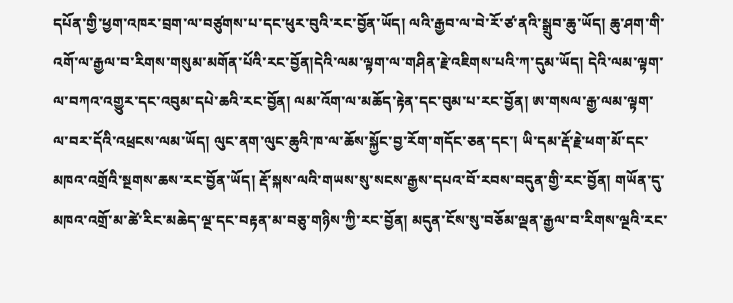དཔོན་གྱི་ཕྱག་འཁར་བྲག་ལ་བཙུགས་པ་དང་ཕུར་བུའི་རང་བྱོན་ཡོད། ལའི་རྒྱབ་ལ་བེ་རོ་ཙ་ནའི་སྒྲུབ་ཆུ་ཡོད། ཆུ་ཤག་གི་འགོ་ལ་རྒྱལ་བ་རིགས་གསུམ་མགོན་པོའི་རང་བྱོན།དེའི་ལམ་ལྟག་ལ་གཤིན་རྗེ་འཇིགས་པའི་ཀ་དུམ་ཡོད། དེའི་ལམ་ལྟག་ལ་བཀའ་འགྱུར་དང་འབུམ་དཔེ་ཆའི་རང་བྱོན། ལམ་འོག་ལ་མཆོད་རྟེན་དང་བུམ་པ་རང་བྱོན། ཨ་གསལ་རྒྱ་ལམ་ལྟག་ལ་བར་དོའི་འཕྲངས་ལམ་ཡོད། ལུང་ནག་ལུང་ཆུའི་ཁ་ལ་ཆོས་སྐྱོང་བྱ་རོག་གདོང་ཅན་དང་། ཡི་དམ་རྡོ་རྗེ་ཕག་མོ་དང་མཁའ་འགྲོའི་སྔགས་ཆས་རང་བྱོན་ཡོད། རྡོ་སྐས་ལའི་གཡས་སུ་སངས་རྒྱས་དཔའ་བོ་རབས་བདུན་གྱི་རང་བྱོན། གཡོན་དུ་མཁའ་འགྲོ་མ་ཚེ་རིང་མཆེད་ལྔ་དང་བརྟན་མ་བཅུ་གཉིས་ཀྱི་རང་བྱོན། མདུན་ངོས་སུ་བཅོམ་ལྡན་རྒྱལ་བ་རིགས་ལྔའི་རང་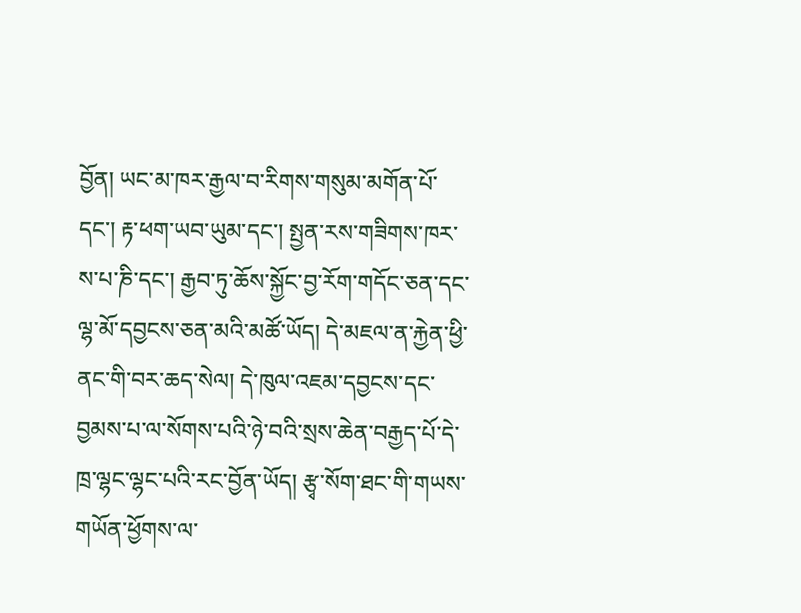བྱོན། ཡང་མ་ཁར་རྒྱལ་བ་རིགས་གསུམ་མགོན་པོ་དང་། རྟ་ཕག་ཡབ་ཡུམ་དང་། སྤྱན་རས་གཟིགས་ཁར་ས་པ་ཎི་དང་། རྒྱབ་ཏུ་ཆོས་སྐྱོང་བྱ་རོག་གདོང་ཅན་དང་ལྷ་མོ་དབྱངས་ཅན་མའི་མཚོ་ཡོད། དེ་མཇལ་ན་རྐྱེན་ཕྱི་ནང་གི་བར་ཆད་སེལ། དེ་ཁུལ་འཇམ་དབྱངས་དང་བྱམས་པ་ལ་སོགས་པའི་ཉེ་བའི་སྲས་ཆེན་བརྒྱད་པོ་དེ་ཁྲ་ལྷང་ལྷང་པའི་རང་བྱོན་ཡོད། རྩྭ་སོག་ཐང་གི་གཡས་གཡོན་ཕྱོགས་ལ་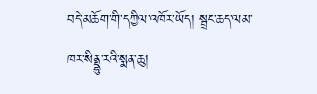བདེ་མཆོག་གི་དཀྱིལ་འཁོར་ཡོད། སྦྲང་ཆད་ལམ་ཁར་སིནྡྷུ་རའི་སྨན་ཆུ།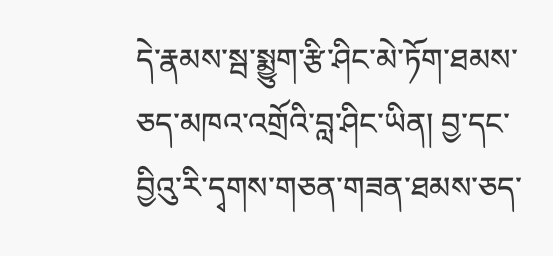དེ་རྣམས་སྦ་སྨྱུག་རྩི་ཤིང་མེ་ཏོག་ཐམས་ཅད་མཁའ་འགྲོའི་བླ་ཤིང་ཡིན། བྱ་དང་བྱིའུ་རི་དྭགས་གཅན་གཟན་ཐམས་ཅད་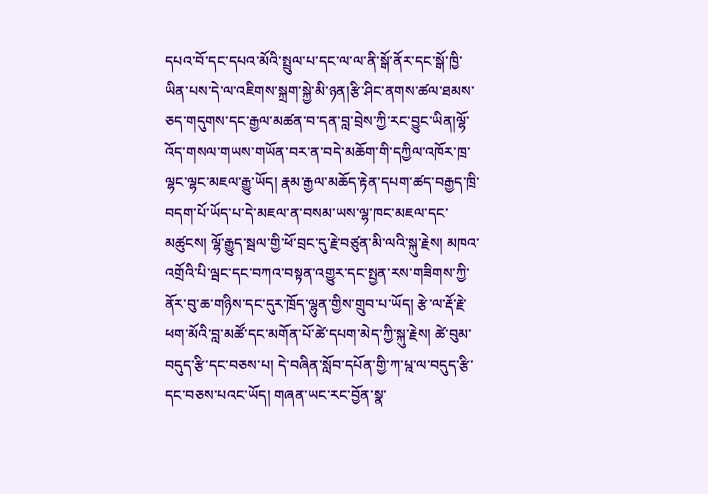དཔའ་བོ་དང་དཔའ་མོའི་སྤྲུལ་པ་དང་ལ་ལ་ནི་སྒོ་ནོར་དང་སྒོ་ཁྱི་ཡིན་པས་དེ་ལ་འཇིགས་སྐྲག་སྐྱེ་མི་ཉན།རྩི་ཤིང་ནགས་ཚལ་ཐམས་ཅད་གདུགས་དང་རྒྱལ་མཚན་བ་དན་བླ་བྲེས་ཀྱི་རང་བྱུང་ཡིན།ལྷོ་འོད་གསལ་གཡས་གཡོན་བར་ན་བདེ་མཆོག་གི་དཀྱིལ་འཁོར་ཁྲ་ལྷང་ལྷང་མཇལ་རྒྱུ་ཡོད། རྣམ་རྒྱལ་མཆོད་རྟེན་དཔག་ཚད་བརྒྱད་ཁྲི་བདག་པོ་ཡོད་པ་དེ་མཇལ་ན་བསམ་ཡས་ལྷ་ཁང་མཇལ་དང་མཚུངས། ལྷོ་རྒྱུད་སྦལ་གྱི་ཕོ་བྲང་དུ་རྗེ་བཙུན་མི་ལའི་སྐུ་རྗེས། མཁའ་འགྲོའི་པི་ལྦང་དང་བཀའ་བསྟན་འགྱུར་དང་སྤྱན་རས་གཟིགས་ཀྱི་ནོར་བུ་ཆ་གཉིས་དང་དུར་ཁྲོད་ལྷུན་གྱིས་གྲུབ་པ་ཡོད། རྩེ་ལ་རྡོ་རྗེ་ཕག་མོའི་བླ་མཚོ་དང་མགོན་པོ་ཚེ་དཔག་མེད་ཀྱི་སྐུ་རྗེས། ཚེ་བུམ་བདུད་རྩི་དང་བཅས་པ། དེ་བཞིན་སློབ་དཔོན་གྱི་ཀ་པྰ་ལ་བདུད་རྩི་དང་བཅས་པའང་ཡོད། གཞན་ཡང་རང་བྱོན་སྣ་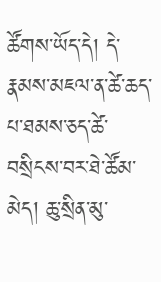ཚོགས་ཡོད་དེ། དེ་རྣམས་མཇལ་ན་ཚེ་ཆད་པ་ཐམས་ཅད་ཚེ་བསྲིངས་བར་ཐེ་ཚོམ་མེད། ཆུ་སྲིན་མུ་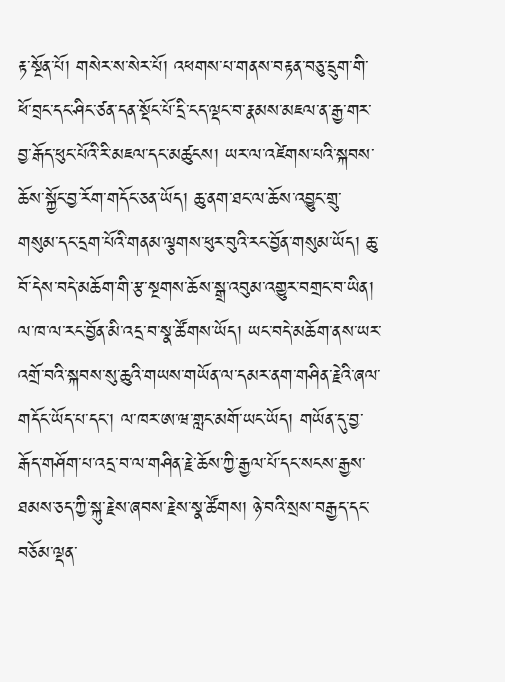རྟ་སྔོན་པོ། གསེར་ས་སེར་པོ། འཕགས་པ་གནས་བརྟན་བཅུ་དྲུག་གི་ཕོ་བྲང་དང་ཤིང་ཙན་དན་སྡོང་པོ་དྲི་ངད་ལྡང་བ་རྣམས་མཇལ་ན་རྒྱ་གར་བྱ་རྒོད་ཕུང་པོའི་རི་མཇལ་དང་མཚུངས། ཡར་ལ་འཛེགས་པའི་སྐབས་ཆོས་སྐྱོང་བྱ་རོག་གདོང་ཅན་ཡོད། ཆུ་ནག་ཐང་ལ་ཆོས་འབྱུང་གྲུ་གསུམ་དང་དྲག་པོའི་གནམ་ལྕགས་ཕུར་བུའི་རང་བྱོན་གསུམ་ཡོད། ཆུ་བོ་དེས་བདེ་མཆོག་གི་རྩ་སྔགས་ཆོས་སྒྲ་འབུམ་འགྱུར་བགྲང་བ་ཡིན། ལ་ཁ་ལ་རང་བྱོན་མི་འདྲ་བ་སྣ་ཚོགས་ཡོད། ཡང་བདེ་མཆོག་ནས་ཡར་འགྲོ་བའི་སྐབས་སུ་ཆུའི་གཡས་གཡོན་ལ་དམར་ནག་གཤིན་རྗེའི་ཞལ་གདོང་ཡོད་པ་དང་། ལ་ཁར་ཨ་ཝ་གླང་མགོ་ཡང་ཡོད། གཡོན་དུ་བྱ་རྒོད་གཤོག་པ་འདྲ་བ་ལ་གཤིན་རྗེ་ཆོས་ཀྱི་རྒྱལ་པོ་དང་སངས་རྒྱས་ཐམས་ཅད་ཀྱི་སྐུ་རྗེས་ཞབས་རྗེས་སྣ་ཚོགས། ཉེ་བའི་སྲས་བརྒྱད་དང་བཅོམ་ལྡན་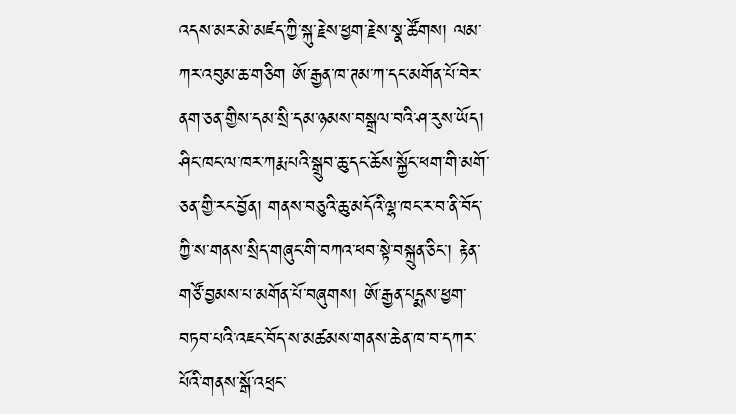འདས་མར་མེ་མཛད་ཀྱི་སྐུ་རྗེས་ཕྱག་རྗེས་སྣ་ཚོགས། ལམ་ཀར་འབུམ་ཆ་གཅིག ཨོ་རྒྱན་ཁ་ཊམ་ཀ་དང་མགོན་པོ་བེར་ནག་ཅན་གྱིས་དམ་སྲི་དམ་ཉམས་བསྒྲལ་བའི་ཤ་རུས་ཡོད། ཤིང་ཁང་ལ་ཁར་ཀརྨ་པའི་སྒྲུབ་ཆུ་དང་ཆོས་སྐྱོང་ཕག་གི་མགོ་ཅན་གྱི་རང་བྱོན། གནས་བཅུའི་ཆུ་མདོའི་ལྷ་ཁང་ར་བ་ནི་བོད་ཀྱི་ས་གནས་སྲིད་གཞུང་གི་བཀའ་ཕབ་སྟེ་བསྐྲུན་ཅིང་། རྟེན་གཙོ་བྱམས་པ་མགོན་པོ་བཞུགས། ཨོ་རྒྱན་པདྨས་ཕྱག་བཏབ་པའི་འཇང་བོད་ས་མཚམས་གནས་ཆེན་ཁ་བ་དཀར་པོའི་གནས་སྒོ་འཕྲང་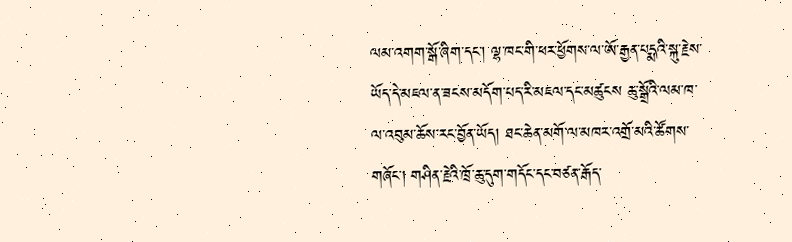ལམ་འགག་སྒོ་ཞིག་དང་། ལྷ་ཁང་གི་ཕར་ཕྱོགས་ལ་ཨོ་རྒྱན་པདྨའི་སྐུ་རྗེས་ཡོད་དེ་མཇལ་ན་ཟངས་མདོག་པད་རི་མཇལ་དང་མཚུངས ཆུ་སྒྲོའི་ལམ་ཁ་ལ་འབུམ་ཆོས་རང་བྱོན་ཡོད། ཐང་ཆེན་མགོ་ལ་མཁར་འགྲོ་མའི་ཚོགས་གཞོང་། གཤིན་རྗེའི་ཁྲོ་ཆུ་དུག་གདོང་དང་བཙན་རྒོད་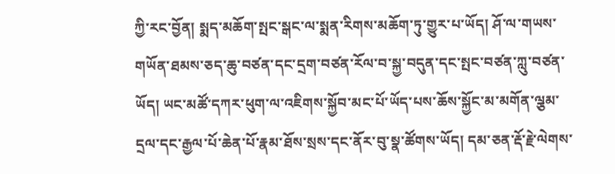ཀྱི་རང་བྱོན། སྨད་མཆོག་སྤང་སྒང་ལ་སྨན་རིགས་མཆོག་ཏུ་གྱུར་པ་ཡོད། ཤོ་ལ་གཡས་གཡོན་ཐམས་ཅད་ཆུ་བཙན་དང་དྲག་བཙན་རོལ་བ་སྐྱ་བདུན་དང་སྤང་བཙན་ཀླུ་བཙན་ཡོད། ཡང་མཚོ་དཀར་ཕུག་ལ་འཇིགས་སྐྱོབ་མང་པོ་ཡོད་པས་ཆོས་སྐྱོང་མ་མགོན་ལྕམ་དྲལ་དང་རྒྱལ་པོ་ཆེན་པོ་རྣམ་ཐོས་སྲས་དང་ནོར་བུ་སྣ་ཚོགས་ཡོད། དམ་ཅན་རྡོ་རྗེ་ལེགས་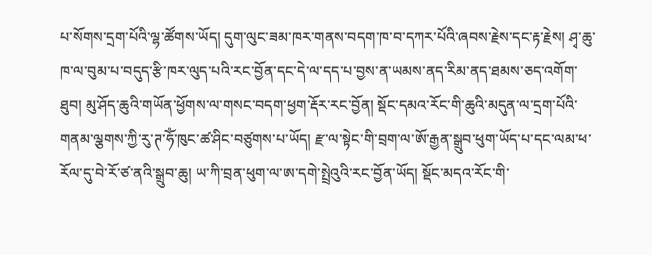པ་སོགས་དྲག་པོའི་ལྷ་ཚོགས་ཡོད། དུག་ལུང་ཟམ་ཁར་གནས་བདག་ཁ་བ་དཀར་པོའི་ཞབས་རྗེས་དང་རྟ་རྗེས། ཤྭ་ཆུ་ཁ་ལ་བུམ་པ་བདུད་རྩི་ཁར་ལུད་པའི་རང་བྱོན་དང་དེ་ལ་དད་པ་བྱས་ན་ཡམས་ནད་རིམ་ནད་ཐམས་ཅད་འགོག་ཐུབ། མུ་ཤོད་ཆུའི་གཡོན་ཕྱོགས་ལ་གསང་བདག་ཕྱག་རྡོར་རང་བྱོན། སྡོང་དམའ་རོང་གི་ཆུའི་མདུན་ལ་དྲག་པོའི་གནམ་ལྕགས་ཀྱི་རུ་ཊ་ཧོཾ་ཁུང་ཚ་ཤིང་བཙུགས་པ་ཡོད། རྫ་ལ་སྟེང་གི་བྲག་ལ་ཨོ་རྒྱན་སྒྲུབ་ཕུག་ཡོད་པ་དང་ལམ་ཕ་རོལ་དུ་བེ་རོ་ཙ་ནའི་སྒྲུབ་ཆུ། ཡ་ཀི་བྲན་ཕུག་ལ་ཨ་དགེ་སྤྲེའུའི་རང་བྱོན་ཡོད། སྡོང་མདའ་རོང་གི་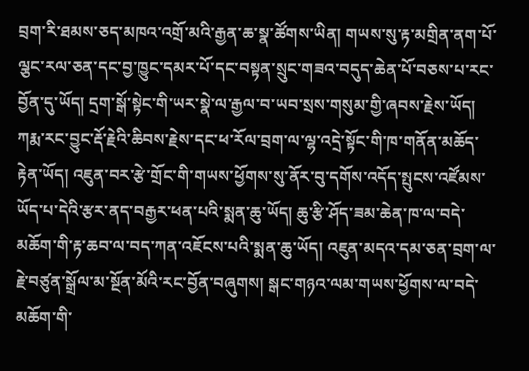བྲག་རི་ཐམས་ཅད་མཁའ་འགྲོ་མའི་རྒྱན་ཆ་སྣ་ཚོགས་ཡིན། གཡས་སུ་རྟ་མགྲིན་ནག་པོ་ལྕང་རལ་ཅན་དང་བྱ་ཁྱུང་དམར་པོ་དང་བསྟན་སྲུང་གཟའ་བདུད་ཆེན་པོ་བཅས་པ་རང་བྱོན་དུ་ཡོད། དྲག་སྒོ་སྟེང་གི་ཡར་སྣེ་ལ་རྒྱལ་བ་ཡབ་སྲས་གསུམ་གྱི་ཞབས་རྗེས་ཡོད། ཀརྨ་རང་བྱུང་རྡོ་རྗེའི་ཆིབས་རྗེས་དང་ཕ་རོལ་བྲག་ལ་ལྷ་འདྲེ་སྟོང་གི་ཁ་གནོན་མཆོད་རྟེན་ཡོད། འཇུན་བར་རྩེ་གྲོང་གི་གཡས་ཕྱོགས་སུ་ནོར་བུ་དགོས་འདོད་སྤུངས་འཛོམས་ཡོད་པ་དེའི་རྩར་ནད་བརྒྱར་ཕན་པའི་སྨན་ཆུ་ཡོད། ཆུ་རྩི་ཤོད་ཟམ་ཆེན་ཁ་ལ་བདེ་མཆོག་གི་རྟ་ཆབ་ལ་བད་ཀན་འཇོངས་པའི་སྨན་ཆུ་ཡོད། འཇུན་མདའ་དམ་ཅན་བྲག་ལ་རྗེ་བཙུན་སྒྲོལ་མ་སྔོན་མོའི་རང་བྱོན་བཞུགས། སྒང་གཉའ་ལམ་གཡས་ཕྱོགས་ལ་བདེ་མཆོག་གི་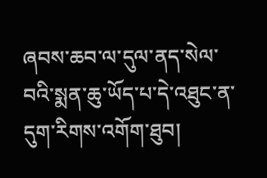ཞབས་ཆབ་ལ་དུལ་ནད་སེལ་བའི་སྨན་ཆུ་ཡོད་པ་དེ་འཐུང་ན་དུག་རིགས་འགོག་ཐུབ།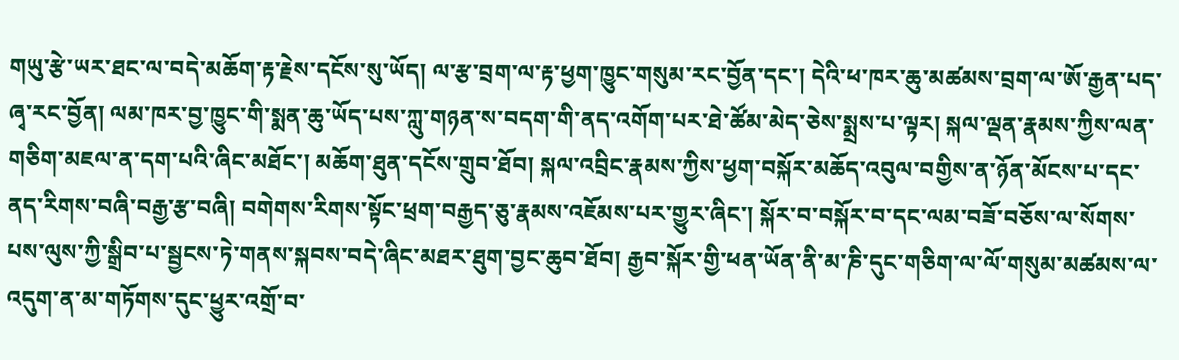གཡུ་རྩེ་ཡར་ཐང་ལ་བདེ་མཆོག་རྟ་རྗེས་དངོས་སུ་ཡོད། ལ་རྩ་བྲག་ལ་རྟ་ཕྱག་ཁྱུང་གསུམ་རང་བྱོན་དང་། དེའི་ཕ་ཁར་ཆུ་མཚམས་བྲག་ལ་ཨོ་རྒྱན་པད་ཞྭ་རང་བྱོན། ལམ་ཁར་བྱ་ཁྱུང་གི་སྨན་ཆུ་ཡོད་པས་ཀླུ་གཉན་ས་བདག་གི་ནད་འགོག་པར་ཐེ་ཚོམ་མེད་ཅེས་སྨྲས་པ་ལྟར། སྐལ་ལྡན་རྣམས་ཀྱིས་ལན་གཅིག་མཇལ་ན་དག་པའི་ཞིང་མཐོང་། མཆོག་ཐུན་དངོས་གྲུབ་ཐོབ། སྐལ་འབྲིང་རྣམས་ཀྱིས་ཕྱག་བསྐོར་མཆོད་འབུལ་བགྱིས་ན་ཉོན་མོངས་པ་དང་ནད་རིགས་བཞི་བརྒྱ་རྩ་བཞི། བགེགས་རིགས་སྟོང་ཕྲག་བརྒྱད་ཅུ་རྣམས་འཇོམས་པར་གྱུར་ཞིང་། སྐོར་བ་བསྐོར་བ་དང་ལམ་བཟོ་བཅོས་ལ་སོགས་པས་ལུས་ཀྱི་སྒྲིབ་པ་སྦྱངས་ཏེ་གནས་སྐབས་བདེ་ཞིང་མཐར་ཐུག་བྱང་ཆུབ་ཐོབ། རྒྱབ་སྐོར་གྱི་ཕན་ཡོན་ནི་མ་ཎི་དུང་གཅིག་ལ་ལོ་གསུམ་མཚམས་ལ་འདུག་ན་མ་གཏོགས་དུང་ཕྱུར་འགྲོ་བ་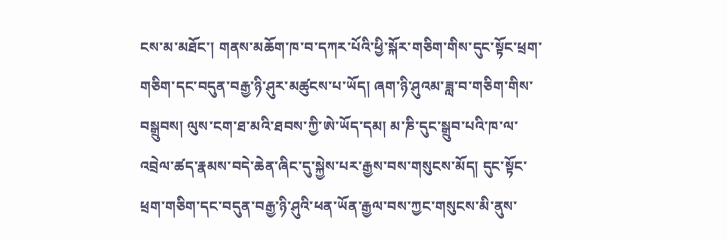ངས་མ་མཐོང་། གནས་མཆོག་ཁ་བ་དཀར་པོའི་ཕྱི་སྐོར་གཅིག་གིས་དུང་སྟོང་ཕྲག་གཅིག་དང་བདུན་བརྒྱ་ཉི་ཤུར་མཚུངས་པ་ཡོད། ཞག་ཉི་ཤུའམ་ཟླ་བ་གཅིག་གིས་བསྒྲུབས། ལུས་ངག་ཐ་མའི་ཐབས་ཀྱི་ཨེ་ཡོད་དམ། མ་ཎི་དུང་སྒྲུབ་པའི་ཁ་ལ་འབྲེལ་ཚད་རྣམས་བདེ་ཆེན་ཞིང་དུ་སྐྱེས་པར་རྒྱས་བས་གསུངས་མོད། དུང་སྟོང་ཕྲག་གཅིག་དང་བདུན་བརྒྱ་ཉི་ཤུའི་ཕན་ཡོན་རྒྱལ་བས་ཀྱང་གསུངས་མི་ནུས་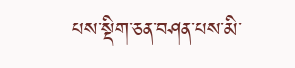པས་སྡིག་ཅན་བཤན་པས་མི་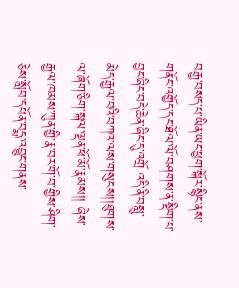བརྒྱ་བསད་པ་ཡིན་ཡང་ཕྱག་སྐོར་སྙིང་ནས་གནོང་འགྱོད་དང་ཐོལ་ལོ་བཤགས་ན་སྡིག་པ་བྱང་ཞིང་བདེ་ཆེན་ཞིང་དུ་འགྲོ འདི་ནི་བསླུ་མེད་རྒྱལ་བའི་བཀའ་ལས་གསུངས།།ཐུགས་ལ་ཞོག་ཅིག་སྐལ་ལྡན་ཕོ་མོ་རྣམས།། ཞེས་རྒྱལ་ཁམས་ཀུན་གྱི་རྣ་བར་གོ་བ་གྱིས་ཤིག་ཅེས་སློབ་དཔོན་བདྨ་འབྱུང་གནས་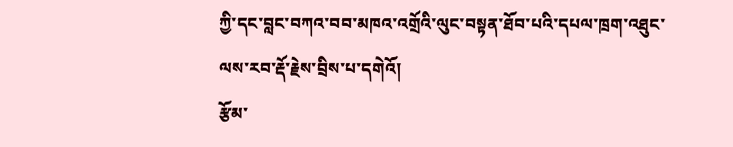ཀྱི་དང་བླང་བཀའ་བབ་མཁའ་འགྲོའི་ལུང་བསྟན་ཐོབ་པའི་དཔལ་ཁྲག་འཐུང་ལས་རབ་རྡོ་རྗེས་བྲིས་པ་དགེའོ།
རྩོམ་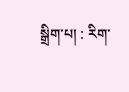སྒྲིག་པ། : རིག་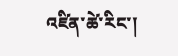འཛིན་ཚེ་རིང་།